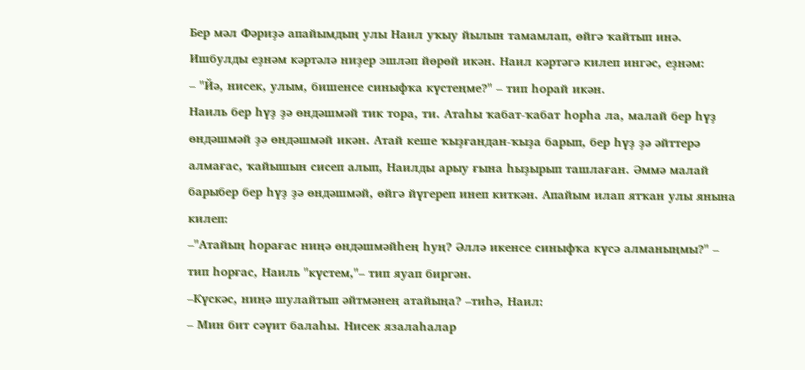Бер мәл Фәриҙә апайымдың улы Наил уҡыу йылын тамамлап, өйгә ҡайтып инә. Ишбулды еҙнәм кәртәлә ниҙер эшләп йөрөй икән. Наил кәртәгә килеп ингәс, еҙнәм:
– "Йә, нисек, улым, бишенсе синыфҡа күстеңме?" – тип һорай икән.
Наиль бер һүҙ ҙә өндәшмәй тик тора, ти. Атаһы ҡабат-ҡабат һорһа ла, малай бер һүҙ өндәшмәй ҙә өндәшмәй икән. Атай кеше ҡыҙғандан-ҡыҙа барып, бер һүҙ ҙә әйттерә алмағас, ҡайышын сисеп алып, Наилды арыу ғына һыҙырып ташлаған. Әммә малай барыбер бер һүҙ ҙә өндәшмәй, өйгә йүгереп инеп киткән. Апайым илап ятҡан улы янына килеп:
–"Атайың һорағас ниңә өндәшмәйһең һуң? Әллә икенсе синыфҡа күсә алманыңмы?" – тип һорғас, Наиль "күстем,"– тип яуап биргән.
–Күскәс, ниңә шулайтып әйтмәнең атайыңа? –тиһә, Наил:
– Мин бит сәүит балаһы. Нисек язалаһалар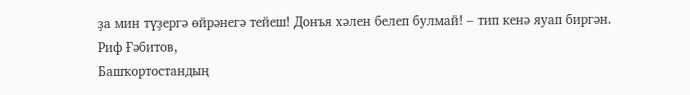ҙа мин түҙергә өйрәнегә тейеш! Донъя хәлен белеп булмай! – тип кенә яуап биргән.
Риф Ғәбитов,
Башҡортостандың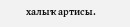халыҡ артисы.